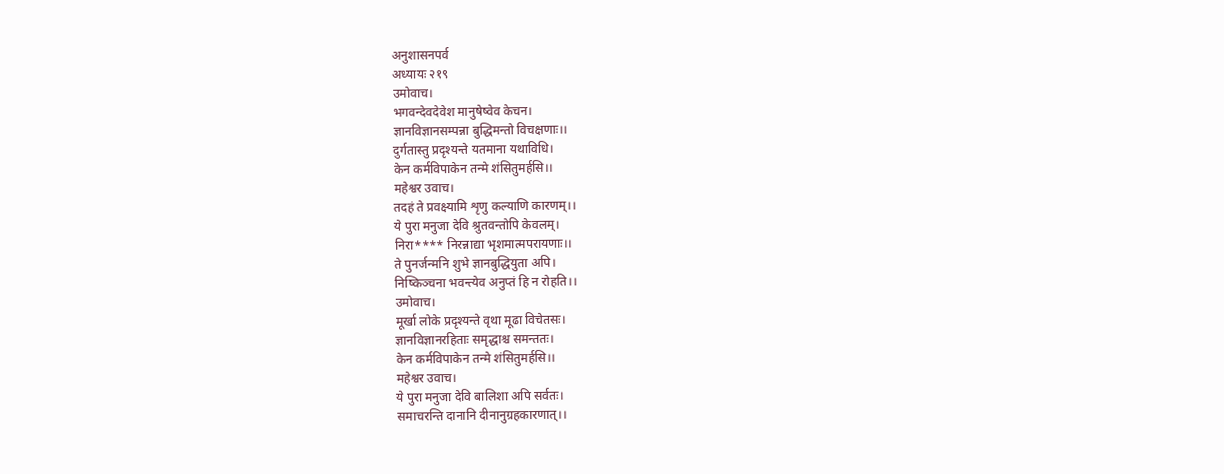अनुशासनपर्व
अध्यायः २१९
उमोवाच।
भगवन्देवदेवेश मानुषेष्वेव केचन।
ज्ञानविज्ञानसम्पन्ना बुद्धिमन्तो विचक्षणाः।।
दुर्गतास्तु प्रदृश्यन्ते यतमाना यथाविधि।
केन कर्मविपाकेन तन्मे शंसितुमर्हसि।।
महेश्वर उवाच।
तदहं ते प्रवक्ष्यामि शृणु कल्याणि कारणम्।।
ये पुरा मनुजा देवि श्रुतवन्तोपि केवलम्।
निरा**** निरन्नाद्या भृशमात्मपरायणाः।।
ते पुनर्जन्मनि शुभे ज्ञानबुद्धियुता अपि।
निष्किञ्चना भवन्त्येव अनुप्तं हि न रोहति।।
उमोवाच।
मूर्खा लोके प्रदृश्यन्ते वृथा मूढा विचेतसः।
ज्ञानविज्ञानरहिताः समृद्धाश्च समन्ततः।
केन कर्मविपाकेन तन्मे शंसितुमर्हसि।।
महेश्वर उवाच।
ये पुरा मनुजा देवि बालिशा अपि सर्वतः।
समाचरन्ति दानानि दीनानुग्रहकारणात्।।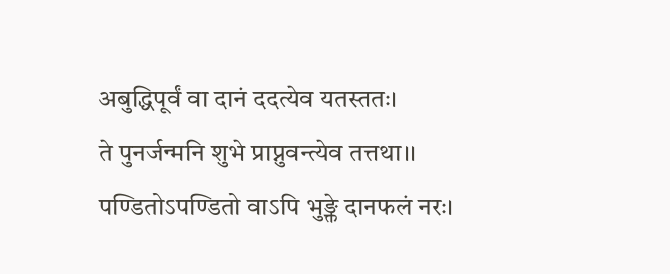अबुद्धिपूर्वं वा दानं ददत्येव यतस्ततः।
ते पुनर्जन्मनि शुभे प्राप्नुवन्त्येव तत्तथा।।
पण्डितोऽपण्डितो वाऽपि भुङ्क्ते दानफलं नरः।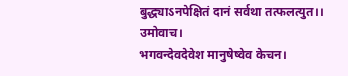बुद्ध्याऽनपेक्षितं दानं सर्वथा तत्फलत्युत।।
उमोवाच।
भगवन्देवदेवेश मानुषेष्वेव केचन।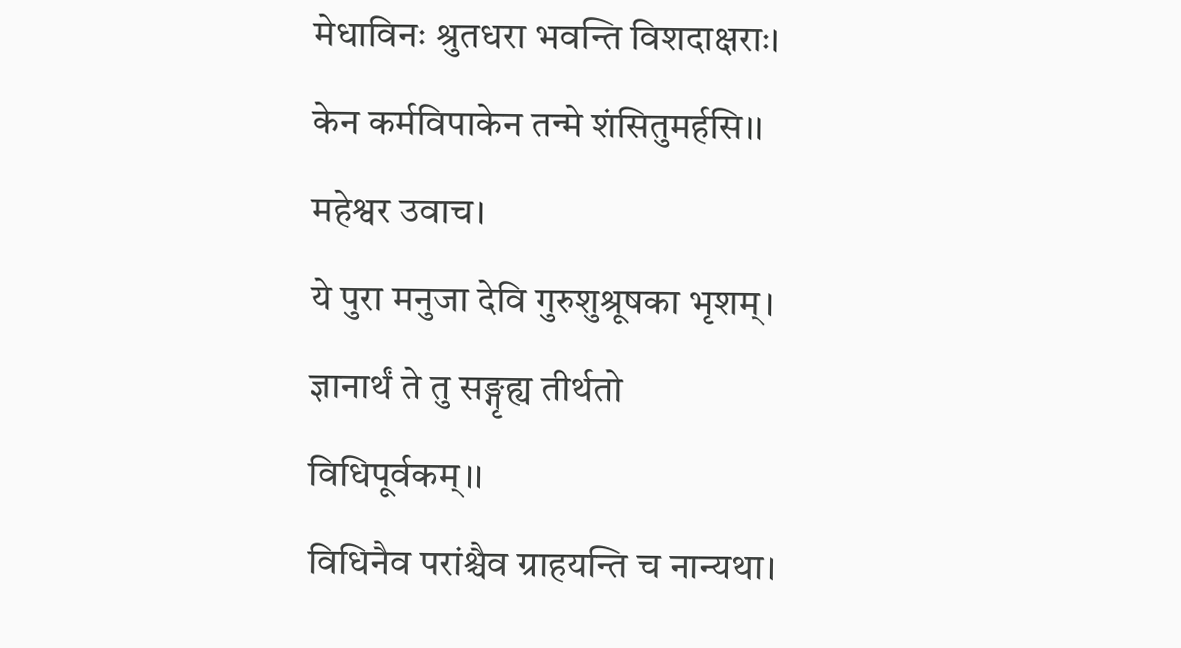मेधाविनः श्रुतधरा भवन्ति विशदाक्षराः।
केन कर्मविपाकेन तन्मे शंसितुमर्हसि।।
महेश्वर उवाच।
ये पुरा मनुजा देवि गुरुशुश्रूषका भृशम्।
ज्ञानार्थं ते तु सङ्गृह्य तीर्थतो विधिपूर्वकम्।।
विधिनैव परांश्चैव ग्राहयन्ति च नान्यथा।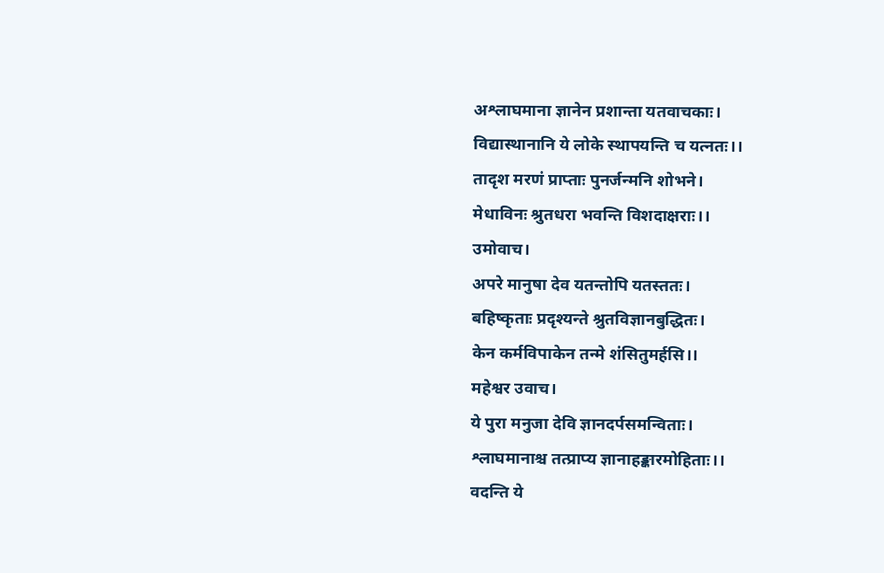अश्लाघमाना ज्ञानेन प्रशान्ता यतवाचकाः।
विद्यास्थानानि ये लोके स्थापयन्ति च यत्नतः।।
तादृश मरणं प्राप्ताः पुनर्जन्मनि शोभने।
मेधाविनः श्रुतधरा भवन्ति विशदाक्षराः।।
उमोवाच।
अपरे मानुषा देव यतन्तोपि यतस्ततः।
बहिष्कृताः प्रदृश्यन्ते श्रुतविज्ञानबुद्धितः।
केन कर्मविपाकेन तन्मे शंसितुमर्हसि।।
महेश्वर उवाच।
ये पुरा मनुजा देवि ज्ञानदर्पसमन्विताः।
श्लाघमानाश्च तत्प्राप्य ज्ञानाहङ्कारमोहिताः।।
वदन्ति ये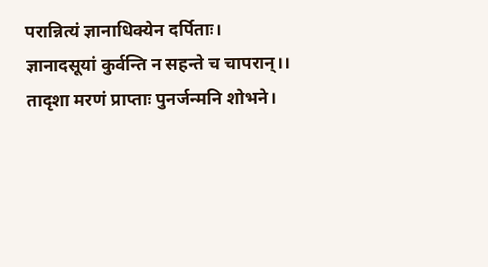परान्नित्यं ज्ञानाधिक्येन दर्पिताः।
ज्ञानादसूयां कुर्वन्ति न सहन्ते च चापरान्।।
तादृशा मरणं प्राप्ताः पुनर्जन्मनि शोभने।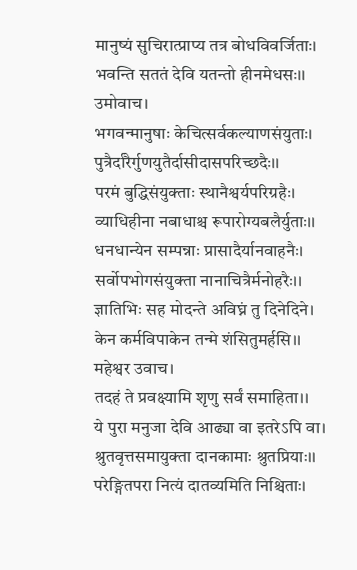मानुष्यं सुचिरात्प्राप्य तत्र बोधविवर्जिताः।
भवन्ति सततं देवि यतन्तो हीनमेधसः।।
उमोवाच।
भगवन्मानुषाः केचित्सर्वकल्याणसंयुताः।
पुत्रैर्दारैर्गुणयुतैर्दासीदासपरिच्छदैः।।
परमं बुद्धिसंयुक्ताः स्थानैश्वर्यपरिग्रहैः।
व्याधिहीना नबाधाश्च रूपारोग्यबलैर्युताः।।
धनधान्येन सम्पन्नाः प्रासादैर्यानवाहनैः।
सर्वोपभोगसंयुक्ता नानाचित्रैर्मनोहरैः।।
ज्ञातिभिः सह मोदन्ते अविघ्नं तु दिनेदिने।
केन कर्मविपाकेन तन्मे शंसितुमर्हसि।।
महेश्वर उवाच।
तदहं ते प्रवक्ष्यामि शृणु सर्वं समाहिता।।
ये पुरा मनुजा देवि आढ्या वा इतरेऽपि वा।
श्रुतवृत्तसमायुक्ता दानकामाः श्रुतप्रियाः।।
परेङ्गितपरा नित्यं दातव्यमिति निश्चिताः।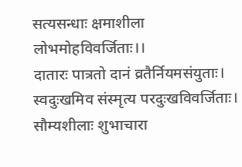सत्यसन्धाः क्षमाशीला लोभमोहविवर्जिताः।।
दातारः पात्रतो दानं व्रतैर्नियमसंयुताः।
स्वदुःखमिव संस्मृत्य परदुःखविवर्जिताः।
सौम्यशीलाः शुभाचारा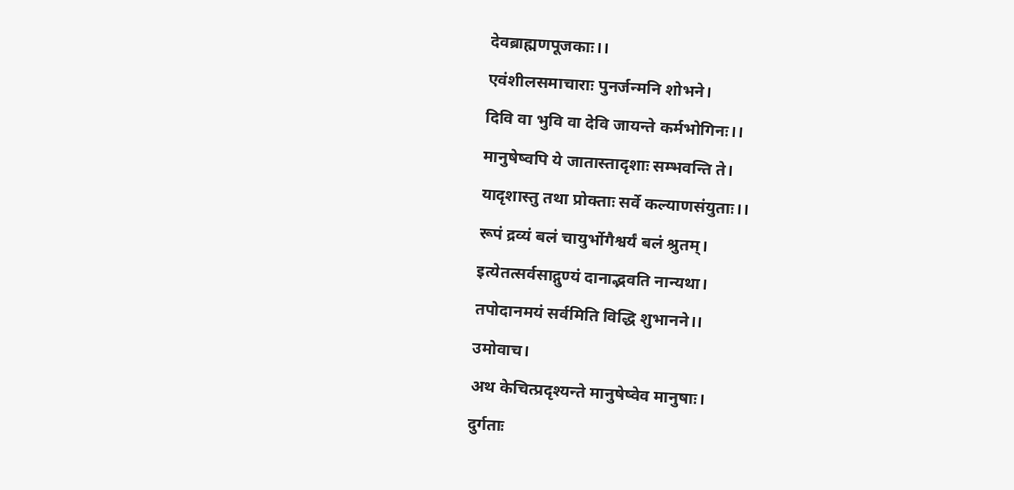देवब्राह्मणपूजकाः।।
एवंशीलसमाचाराः पुनर्जन्मनि शोभने।
दिवि वा भुवि वा देवि जायन्ते कर्मभोगिनः।।
मानुषेष्वपि ये जातास्तादृशाः सम्भवन्ति ते।
यादृशास्तु तथा प्रोक्ताः सर्वे कल्याणसंयुताः।।
रूपं द्रव्यं बलं चायुर्भोगैश्वर्यं बलं श्रुतम्।
इत्येतत्सर्वसाद्गुण्यं दानाद्भवति नान्यथा।
तपोदानमयं सर्वमिति विद्धि शुभानने।।
उमोवाच।
अथ केचित्प्रदृश्यन्ते मानुषेष्वेव मानुषाः।
दुर्गताः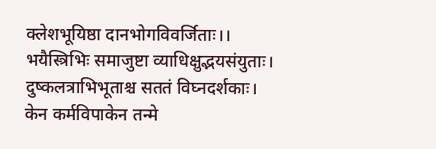क्लेशभूयिष्ठा दानभोगविवर्जिताः।।
भयैस्त्रिभिः समाजुष्टा व्याधिक्षुद्भयसंयुताः।
दुष्कलत्राभिभूताश्च सततं विघ्नदर्शकाः।
केन कर्मविपाकेन तन्मे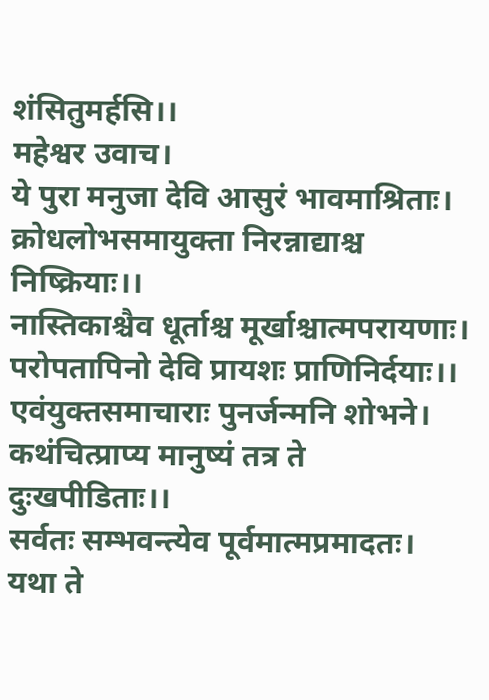शंसितुमर्हसि।।
महेश्वर उवाच।
ये पुरा मनुजा देवि आसुरं भावमाश्रिताः।
क्रोधलोभसमायुक्ता निरन्नाद्याश्च निष्क्रियाः।।
नास्तिकाश्चैव धूर्ताश्च मूर्खाश्चात्मपरायणाः।
परोपतापिनो देवि प्रायशः प्राणिनिर्दयाः।।
एवंयुक्तसमाचाराः पुनर्जन्मनि शोभने।
कथंचित्प्राप्य मानुष्यं तत्र ते दुःखपीडिताः।।
सर्वतः सम्भवन्त्येव पूर्वमात्मप्रमादतः।
यथा ते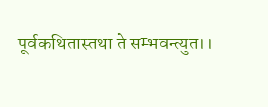पूर्वकथितास्तथा ते सम्भवन्त्युत।।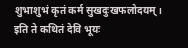शुभाशुभं कृतं कर्म सुखदुःखफलोदयम्।
इति ते कथितं देवि भूयः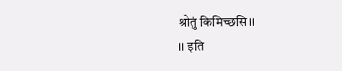श्रोतुं किमिच्छसि।।
।। इति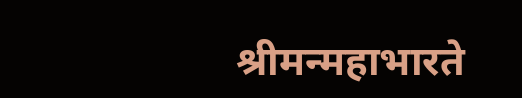श्रीमन्महाभारते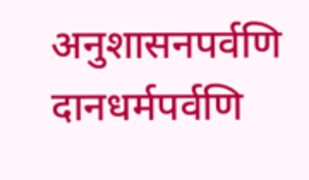अनुशासनपर्वणि
दानधर्मपर्वणि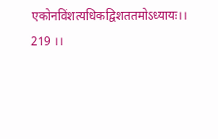एकोनविंशत्यधिकद्विशततमोऽध्यायः।। 219 ।।